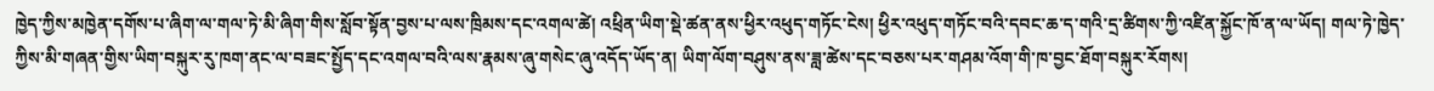ཁྱེད་ཀྱིས་མཁྱེན་དགོས་པ་ཞིག་ལ་གལ་ཏེ་མི་ཞིག་གིས་སློབ་སྟོན་བྱས་པ་ལས་ཁྲིམས་དང་འགལ་ཚེ། འཕྲིན་ཡིག་སྡེ་ཚན་ནས་ཕྱིར་འཕུད་གཏོང་ངེས། ཕྱིར་འཕུད་གཏོང་བའི་དབང་ཆ་ད་གའི་དྲ་ཚིགས་ཀྱི་འཛིན་སྐྱོང་ཁོ་ན་ལ་ཡོད། གལ་ཏེ་ཁྱེད་ཀྱིས་མི་གཞན་གྱིས་ཡིག་བསྐུར་རུ་ཁག་ནང་ལ་བཟང་སྤྱོད་དང་འགལ་བའི་ལས་རྣམས་ཞུ་གསེང་ཞུ་འདོད་ཡོད་ན། ཡིག་ལོག་བཤུས་ནས་ཟླ་ཚེས་དང་བཅས་པར་གཤམ་འོག་གི་ཁ་བྱང་ཐོག་བསྐུར་རོགས།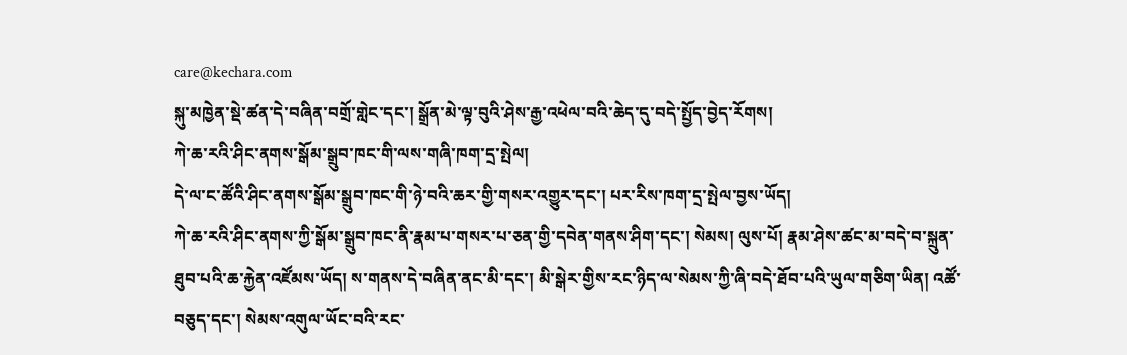care@kechara.com
སྐུ་མཁྱེན་སྡེ་ཚན་དེ་བཞིན་བགྲོ་གླེང་དང་། སྒྲོན་མེ་ལྟ་བུའི་ཤེས་རྒྱ་འཕེལ་བའི་ཆེད་དུ་བདེ་སྤྱོད་བྱེད་རོགས།
ཀེ་ཆ་རའི་ཤིང་ནགས་སྒོམ་སྒྲུབ་ཁང་གི་ལས་གཞི་ཁག་དྲ་སྤེལ།
དེ་ལ་ང་ཚོའི་ཤིང་ནགས་སྒོམ་སྒྲུབ་ཁང་གི་ཉེ་བའི་ཆར་གྱི་གསར་འགྱུར་དང་། པར་རིས་ཁག་དྲ་སྤེལ་བྱས་ཡོད།
ཀེ་ཆ་རའི་ཤིང་ནགས་ཀྱི་སྒོམ་སྒྲུབ་ཁང་ནི་རྣམ་པ་གསར་པ་ཅན་གྱི་དབེན་གནས་ཤིག་དང་། སེམས། ལུས་པོ། རྣམ་ཤེས་ཚང་མ་བདེ་བ་སྐྲུན་ཐུབ་པའི་ཆ་རྐྱེན་འཛོམས་ཡོད། ས་གནས་དེ་བཞིན་ནང་མི་དང་། མི་སྒེར་གྱིས་རང་ཉིད་ལ་སེམས་ཀྱི་ཞི་བདེ་ཐོབ་པའི་ཡུལ་གཅིག་ཡིན། འཚོ་བཅུད་དང་། སེམས་འགུལ་ཡོང་བའི་རང་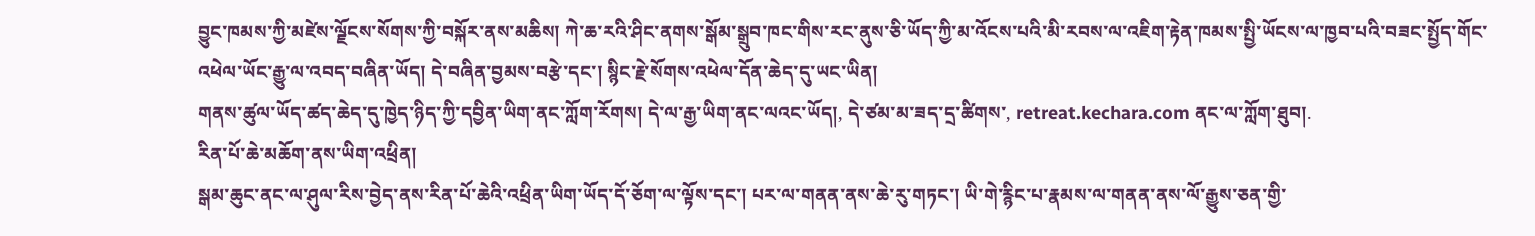བྱུང་ཁམས་ཀྱི་མཛེས་ལྗོངས་སོགས་ཀྱི་བསྐོར་ནས་མཆིས། ཀེ་ཆ་རའི་ཤིང་ནགས་སྒོམ་སྒྲུབ་ཁང་གིས་རང་ནུས་ཅི་ཡོད་ཀྱི་མ་འོངས་པའི་མི་རབས་ལ་འཇིག་རྟེན་ཁམས་སྤྱི་ཡོངས་ལ་ཁྱབ་པའི་བཟང་སྤྱོད་གོང་འཕེལ་ཡོང་རྒྱུ་ལ་འབད་བཞིན་ཡོད། དེ་བཞིན་བྱམས་བརྩེ་དང་། སྙིང་རྗེ་སོགས་འཕེལ་དོན་ཆེད་དུ་ཡང་ཡིན།
གནས་ཚུལ་ཡོད་ཚད་ཆེད་དུ་ཁྱེད་ཉིད་ཀྱི་དབྱིན་ཡིག་ནང་ཀློག་རོགས། དེ་ལ་རྒྱ་ཡིག་ནང་ལའང་ཡོད།, དེ་ཙམ་མ་ཟད་དྲ་ཚིགས་, retreat.kechara.com ནང་ལ་ཀློག་ཐུབ།.
རིན་པོ་ཆེ་མཆོག་ནས་ཡིག་འཕྲིན།
སྒམ་ཆུང་ནང་ལ་ཤུལ་རིས་བྱེད་ནས་རིན་པོ་ཆེའི་འཕྲིན་ཡིག་ཡོད་དོ་ཅོག་ལ་ལྟོས་དང་། པར་ལ་གནན་ནས་ཆེ་རུ་གཏང་། ཡི་གེ་རྙིང་པ་རྣམས་ལ་གནན་ནས་ལོ་རྒྱུས་ཅན་གྱི་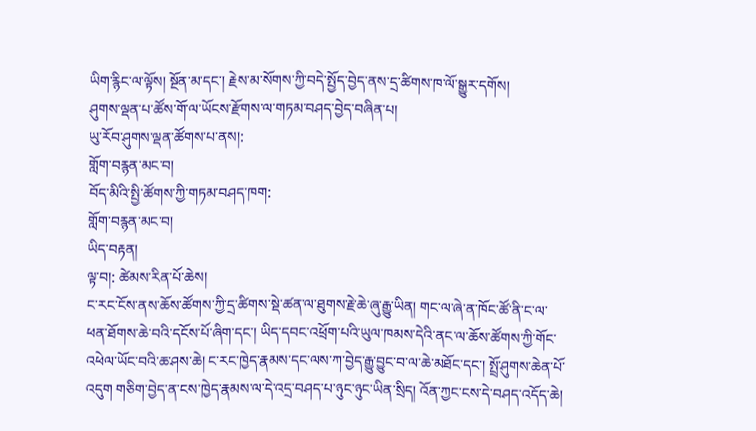ཡིག་རྙིང་ལ་ལྟོས། སྔོན་མ་དང་། རྗེས་མ་སོགས་ཀྱི་བདེ་སྤྱོད་བྱེད་ནས་དྲ་ཚིགས་ཁ་ལོ་སྒྱུར་དགོས།
ཤུགས་ལྡན་པ་ཚོས་གོ་ལ་ཡོངས་རྫོགས་ལ་གཏམ་བཤད་བྱེད་བཞིན་པ།
ཡུ་རོབ་ཤུགས་ལྡན་ཚོགས་པ་ནས།:
གློག་བརྙན་མང་བ།
བོད་མིའི་སྤྱི་ཚོགས་ཀྱི་གཏམ་བཤད་ཁག:
གློག་བརྙན་མང་བ།
ཡིད་བརྟན།
ལྟ་བ།: ཚེམས་རིན་པོ་ཆེས།
ང་རང་ངོས་ནས་ཆོས་ཚོགས་ཀྱི་དྲ་ཚིགས་སྡེ་ཚན་ལ་ཐུགས་རྗེ་ཆེ་ཞུ་རྒྱུ་ཡིན། གང་ལ་ཞེ་ན་ཁོང་ཚོ་ནི་ང་ལ་ཕན་ཐོགས་ཆེ་བའི་དངོས་པོ་ཞིག་དང་། ཡིད་དབང་འཕྲོག་པའི་ཡུལ་ཁམས་དེའི་ནང་ལ་ཆོས་ཚོགས་ཀྱི་གོང་འཕེལ་ཡོང་བའི་ཆ་ཤས་ཆེ། ང་རང་ཁྱེད་རྣམས་དང་ལས་ཀ་བྱེད་རྒྱུ་བྱུང་བ་ལ་ཆེ་མཐོང་དང་། སྤྲོ་ཤུགས་ཆེན་པོ་འདུག གཅིག་བྱེད་ན་ངས་ཁྱེད་རྣམས་ལ་དེ་འདྲ་བཤད་པ་ཉུང་ཉུང་ཡིན་སྲིད། འོན་ཀྱང་ངས་དེ་བཤད་འདོད་ཆེ།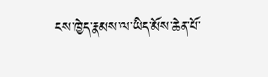ངས་ཁྱེད་རྣམས་ལ་ཡིད་མོས་ཆེན་པོ་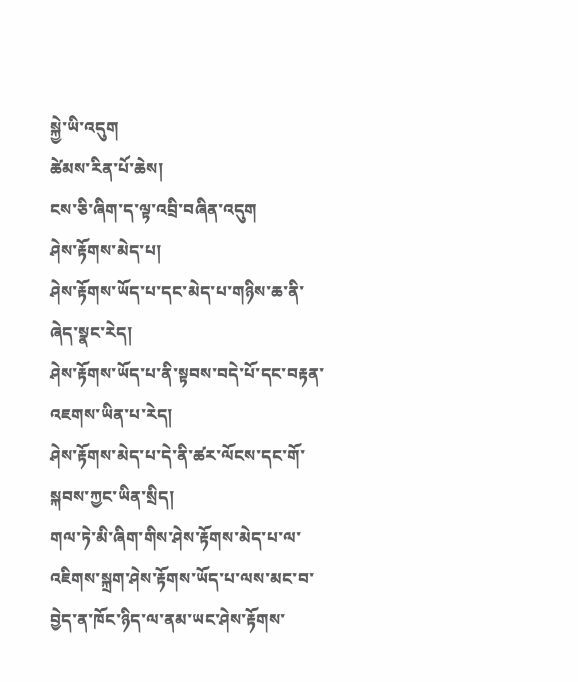སྐྱེ་ཡི་འདུག
ཚེམས་རིན་པོ་ཆེས།
ངས་ཅི་ཞིག་ད་ལྟ་འབྲི་བཞིན་འདུག
ཤེས་རྟོགས་མེད་པ།
ཤེས་རྟོགས་ཡོད་པ་དང་མེད་པ་གཉིས་ཆ་ནི་ཞེད་སྣང་རེད།
ཤེས་རྟོགས་ཡོད་པ་ནི་སྟབས་བདེ་པོ་དང་བརྟན་འཇགས་ཡིན་པ་རེད།
ཤེས་རྟོགས་མེད་པ་དེ་ནི་ཚར་ལོངས་དང་གོ་སྐབས་ཀྱང་ཡིན་སྲིད།
གལ་ཏེ་མི་ཞིག་གིས་ཤེས་རྟོགས་མེད་པ་ལ་འཇིགས་སྐྲག་ཤེས་རྟོགས་ཡོད་པ་ལས་མང་བ་བྱེད་ན་ཁོང་ཉིད་ལ་ནམ་ཡང་ཤེས་རྟོགས་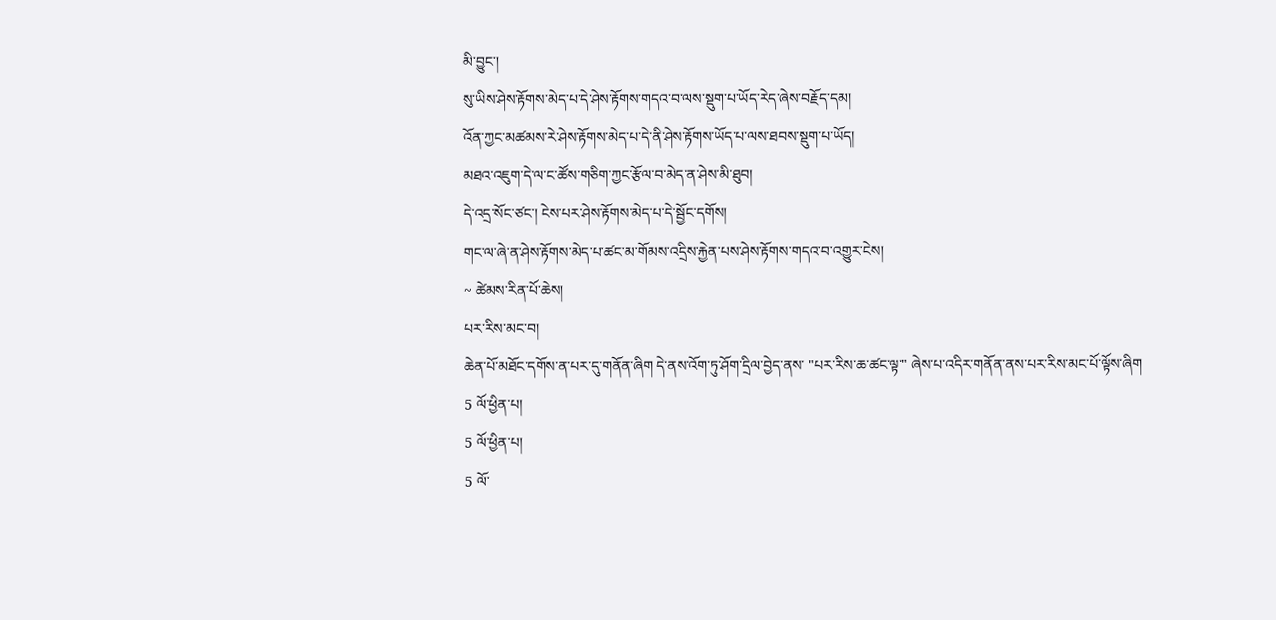མི་བྱུང་།
སུ་ཡིས་ཤེས་རྟོགས་མེད་པ་དེ་ཤེས་རྟོགས་གདའ་བ་ལས་སྡུག་པ་ཡོད་རེད་ཞེས་བརྗོད་དམ།
འོན་ཀྱང་མཚམས་རེ་ཤེས་རྟོགས་མེད་པ་དེ་ནི་ཤེས་རྟོགས་ཡོད་པ་ལས་ཐབས་སྡུག་པ་ཡོད།
མཐའ་འཇུག་དེ་ལ་ང་ཚོས་གཅིག་ཀྱང་རྩོལ་བ་མེད་ན་ཤེས་མི་ཐུབ།
དེ་འདྲ་སོང་ཙང་། ངེས་པར་ཤེས་རྟོགས་མེད་པ་དེ་སྦྱོང་དགོས།
གང་ལ་ཞེ་ན་ཤེས་རྟོགས་མེད་པ་ཚང་མ་གོམས་འདྲིས་རྐྱེན་པས་ཤེས་རྟོགས་གདའ་བ་འགྱུར་ངེས།
~ ཚེམས་རིན་པོ་ཆེས།
པར་རིས་མང་བ།
ཆེན་པོ་མཐོང་དགོས་ན་པར་དུ་གནོན་ཞིག དེ་ནས་འོག་ཏུ་ཤོག་དྲིལ་བྱེད་ནས་ "པར་རིས་ཆ་ཚང་ལྟ་" ཞེས་པ་འདིར་གནོན་ནས་པར་རིས་མང་པོ་ལྟོས་ཞིག
5 ལོ་ཕྱིན་པ།
5 ལོ་ཕྱིན་པ།
5 ལོ་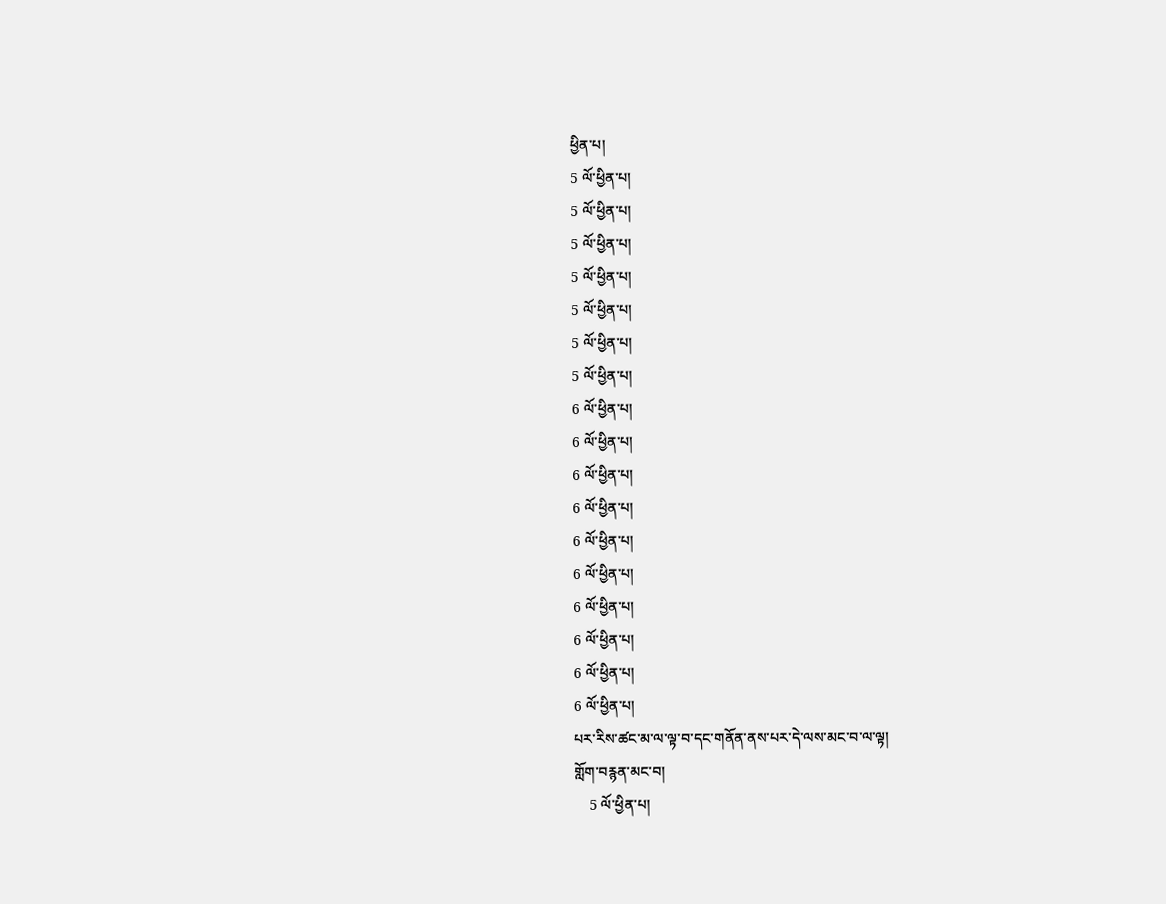ཕྱིན་པ།
5 ལོ་ཕྱིན་པ།
5 ལོ་ཕྱིན་པ།
5 ལོ་ཕྱིན་པ།
5 ལོ་ཕྱིན་པ།
5 ལོ་ཕྱིན་པ།
5 ལོ་ཕྱིན་པ།
5 ལོ་ཕྱིན་པ།
6 ལོ་ཕྱིན་པ།
6 ལོ་ཕྱིན་པ།
6 ལོ་ཕྱིན་པ།
6 ལོ་ཕྱིན་པ།
6 ལོ་ཕྱིན་པ།
6 ལོ་ཕྱིན་པ།
6 ལོ་ཕྱིན་པ།
6 ལོ་ཕྱིན་པ།
6 ལོ་ཕྱིན་པ།
6 ལོ་ཕྱིན་པ།
པར་རིས་ཚང་མ་ལ་ལྟ་བ་དང་གནོན་ནས་པར་དེ་ལས་མང་བ་ལ་ལྟ།
གློག་བརྙན་མང་བ།
    5 ལོ་ཕྱིན་པ།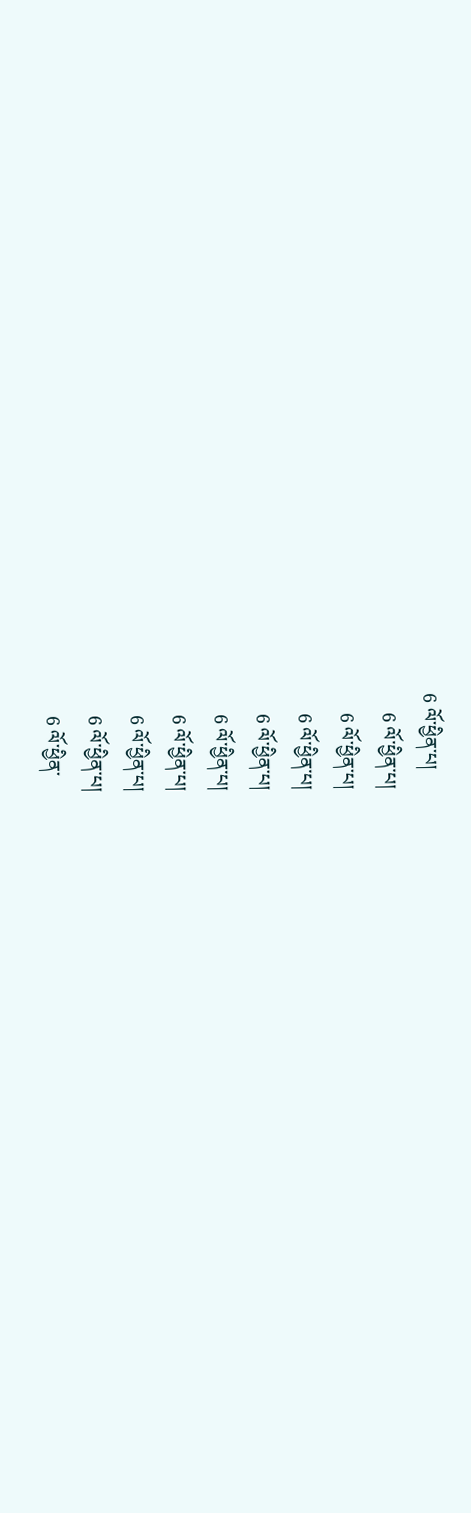6 ལོ་ཕྱིན་པ།
    6 ལོ་ཕྱིན་པ།
    6 ལོ་ཕྱིན་པ།
    6 ལོ་ཕྱིན་པ།
    6 ལོ་ཕྱིན་པ།
    6 ལོ་ཕྱིན་པ།
    6 ལོ་ཕྱིན་པ།
    6 ལོ་ཕྱིན་པ།
    6 ལོ་ཕྱིན་པ།
    6 ལོ་ཕྱིན་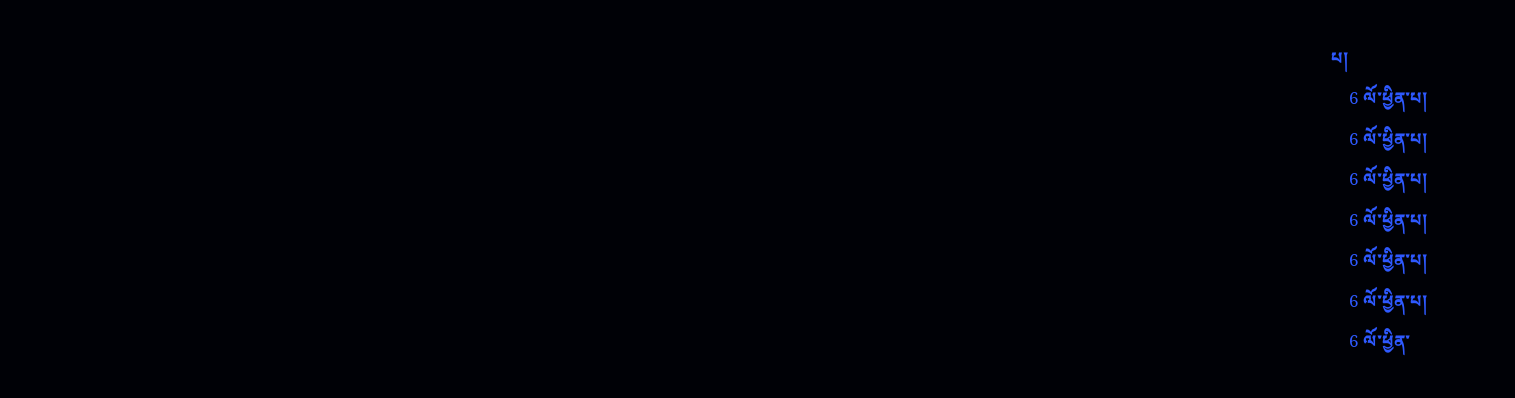པ།
    6 ལོ་ཕྱིན་པ།
    6 ལོ་ཕྱིན་པ།
    6 ལོ་ཕྱིན་པ།
    6 ལོ་ཕྱིན་པ།
    6 ལོ་ཕྱིན་པ།
    6 ལོ་ཕྱིན་པ།
    6 ལོ་ཕྱིན་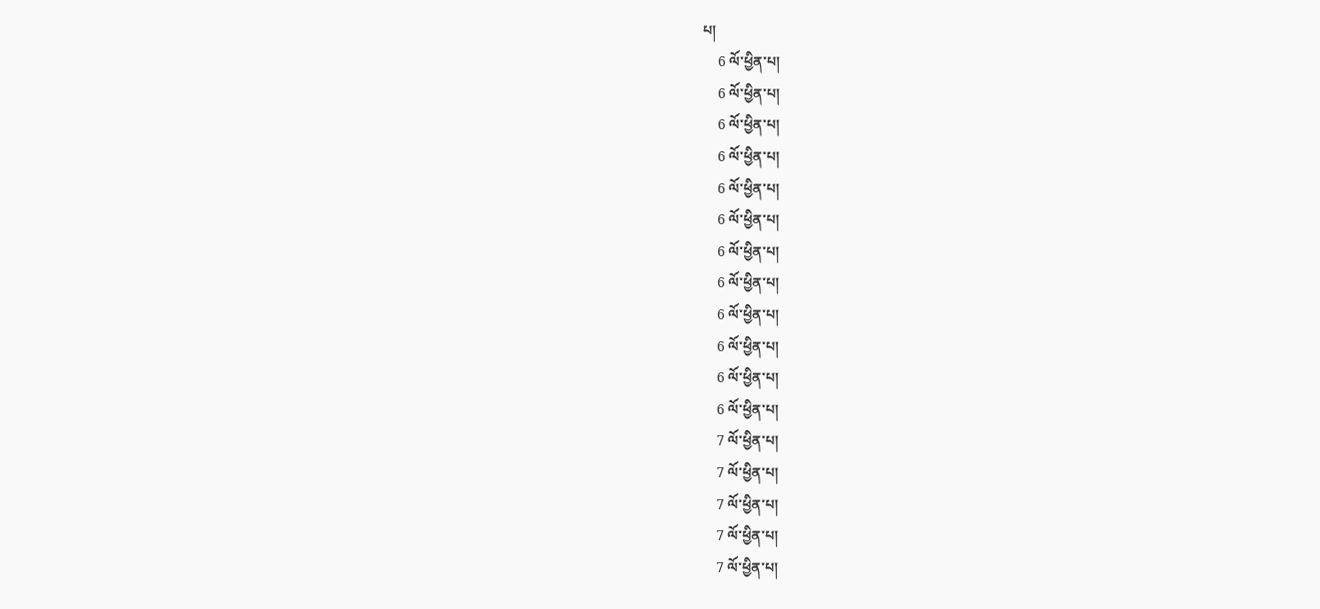པ།
    6 ལོ་ཕྱིན་པ།
    6 ལོ་ཕྱིན་པ།
    6 ལོ་ཕྱིན་པ།
    6 ལོ་ཕྱིན་པ།
    6 ལོ་ཕྱིན་པ།
    6 ལོ་ཕྱིན་པ།
    6 ལོ་ཕྱིན་པ།
    6 ལོ་ཕྱིན་པ།
    6 ལོ་ཕྱིན་པ།
    6 ལོ་ཕྱིན་པ།
    6 ལོ་ཕྱིན་པ།
    6 ལོ་ཕྱིན་པ།
    7 ལོ་ཕྱིན་པ།
    7 ལོ་ཕྱིན་པ།
    7 ལོ་ཕྱིན་པ།
    7 ལོ་ཕྱིན་པ།
    7 ལོ་ཕྱིན་པ།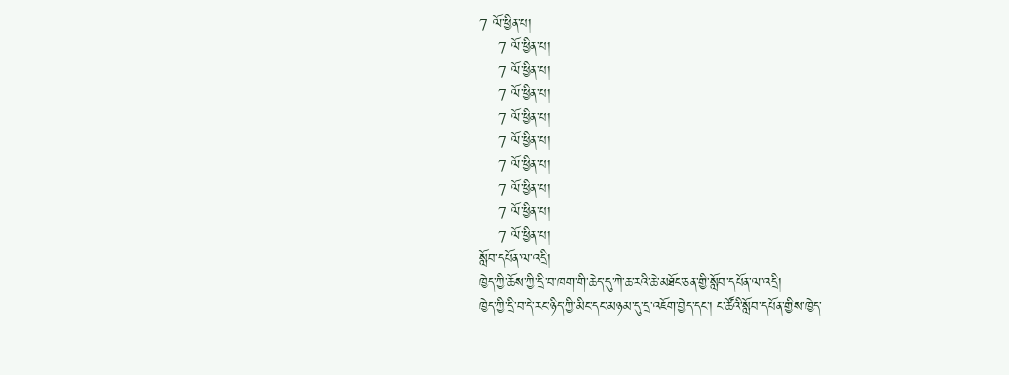7 ལོ་ཕྱིན་པ།
    7 ལོ་ཕྱིན་པ།
    7 ལོ་ཕྱིན་པ།
    7 ལོ་ཕྱིན་པ།
    7 ལོ་ཕྱིན་པ།
    7 ལོ་ཕྱིན་པ།
    7 ལོ་ཕྱིན་པ།
    7 ལོ་ཕྱིན་པ།
    7 ལོ་ཕྱིན་པ།
    7 ལོ་ཕྱིན་པ།
སློབ་དཔོན་ལ་འདྲི།
ཁྱེད་ཀྱི་ཆོས་ཀྱི་དྲི་བ་ཁག་གི་ཆེད་དུ་ཀེ་ཆ་རའི་ཆེ་མཐོང་ཅན་གྱི་སློབ་དཔོན་ལ་འདྲི།
ཁྱེད་ཀྱི་དྲི་བ་དེ་རང་ཉིད་ཀྱི་མིང་དང་མཉམ་དུ་དྲ་འཇོག་བྱེད་དང་། ང་ཚོའི་སློབ་དཔོན་གྱིས་ཁྱེད་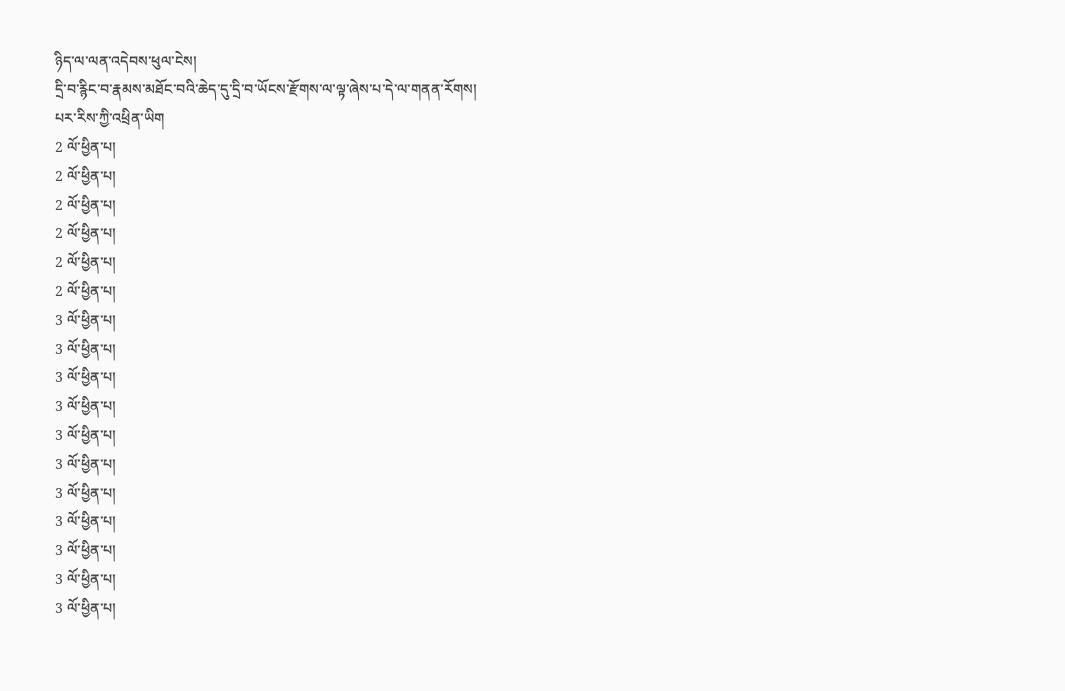ཉིད་ལ་ལན་འདེབས་ཕུལ་ངེས།
དྲི་བ་རྙིང་བ་རྣམས་མཐོང་བའི་ཆེད་དུ་དྲི་བ་ཡོངས་རྫོགས་ལ་ལྟ་ཞེས་པ་དེ་ལ་གནན་རོགས།
པར་རིས་ཀྱི་འཕྲིན་ཡིག
2 ལོ་ཕྱིན་པ།
2 ལོ་ཕྱིན་པ།
2 ལོ་ཕྱིན་པ།
2 ལོ་ཕྱིན་པ།
2 ལོ་ཕྱིན་པ།
2 ལོ་ཕྱིན་པ།
3 ལོ་ཕྱིན་པ།
3 ལོ་ཕྱིན་པ།
3 ལོ་ཕྱིན་པ།
3 ལོ་ཕྱིན་པ།
3 ལོ་ཕྱིན་པ།
3 ལོ་ཕྱིན་པ།
3 ལོ་ཕྱིན་པ།
3 ལོ་ཕྱིན་པ།
3 ལོ་ཕྱིན་པ།
3 ལོ་ཕྱིན་པ།
3 ལོ་ཕྱིན་པ།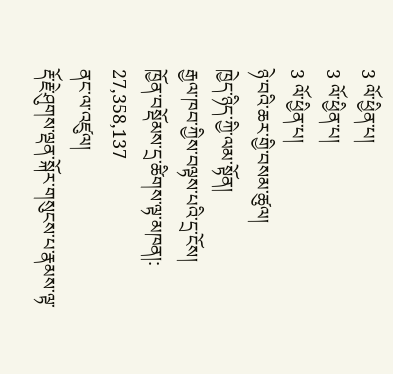3 ལོ་ཕྱིན་པ།
3 ལོ་ཕྱིན་པ།
3 ལོ་ཕྱིན་པ།
ཉེ་བའི་ཆར་གྱི་བསམ་ཚུལ།
ཁྱེད་ཉིད་ཀྱི་ལམ་སྟོན།
རྒྱལ་ཁབ་ཀྱིས་བལྟས་པའི་དྲ་ངོས།
ཁྱོན་བསྡོམས་དྲ་ཚིགས་ལྟ་མཁན།: 27,358,137
ནང་ལ་འཛུལ།
རྡོ་རྗེ་ཤུགས་ལྡན་སྐོར་གསུངས་པ་རྣམས་ལྟ་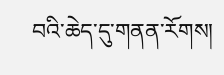བའི་ཆེད་དུ་གནན་རོགས།